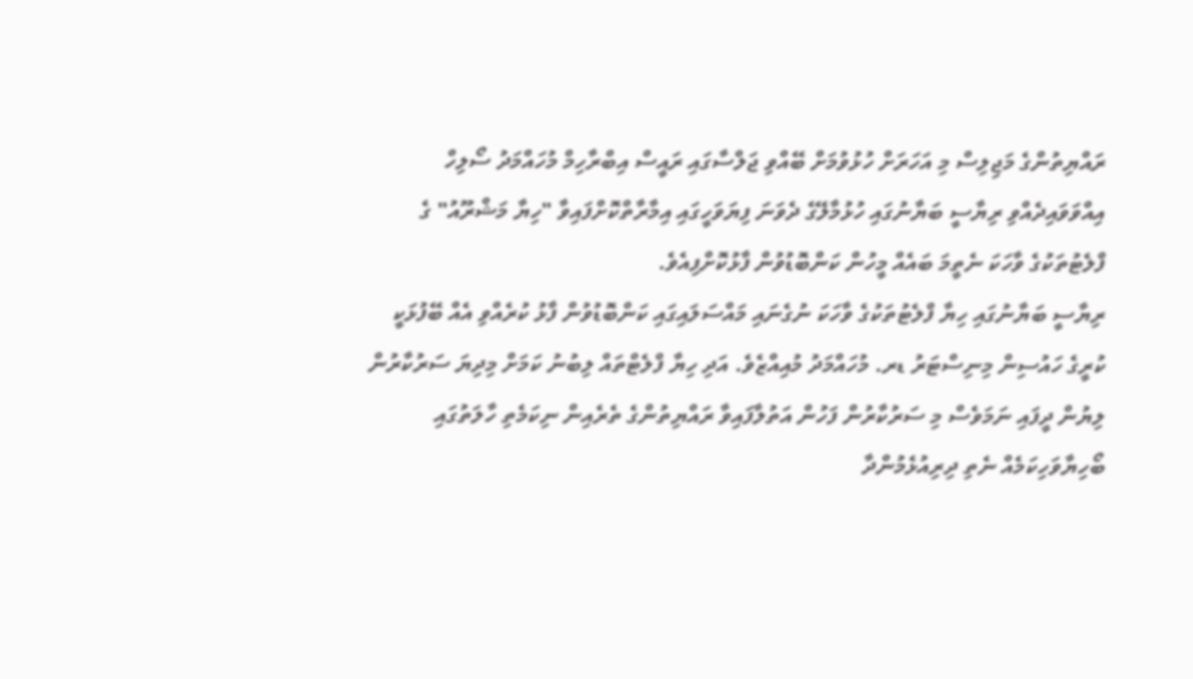ރައްޔިތުންގެ މަޖިލިސް މި އަހަރަށް ހުޅުވުމަށް ބޭއްވި ޖަލްސާގައި ރައީސް އިބްރާހިމް މުހައްމަދު ސޯލިހް އިއްވަވައިދެއްވި ރިޔާސީ ބަޔާނުގައި ހުޅުމާލޭގެ ދެވަނަ ފިޔަވަހީގައި އިމާރާތްކޮށްފައިވާ "ހިޔާ މަޝްރޫއު" ގެ ފްލެޓުތަކުގެ ވާހަކަ ނެތީމަ ބައެއް މީހުން ކަންބޮޑުވުން ފާޅުކޮށްފިއެވެ.
ރިޔާސީ ބަޔާނުގައި ހިޔާ ފްލެޓުތަކުގެ ވާހަކަ ނުގެނައި މައްސަލައިގައި ކަންބޮޑުވުން ފާޅު ކުރެއްވި އެއް ބޭފުޅަކީ ކުރީގެ ހައުސިން މިނިސްޓަރު ޑރ. މުހައްމަދު މުއިއްޒެވެ. އަދި ހިޔާ ފްލެޓްތައް ލިބުނު ކަމަށް މިދިޔަ ސަރުކާރުން ލިޔުން ދީފައި ނަމަވެސް މި ސަރުކާރުން ފަހުން އަތުލާފައިވާ ރައްޔިތުންގެ ތެރެއިން ނިކަމެތި ހާލަތުގައި ބޯހިޔާވަހިކަމެއް ނެތި ދިރިއުޅެމުންދާ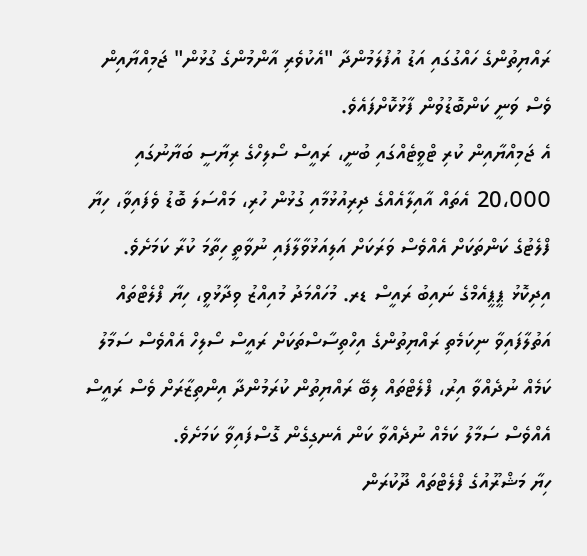ރައްޔިތުންގެ ހައްގުގައި އަޑު އުފުލަމުންދާ "އެކުވެރި އާންމުންގެ ގުޅުން" ޖަމިއްޔާއިން ވެސް ވަނީ ކަންބޮޑުވުން ފާޅުކޮށްފައެވެ.
އެ ޖަމިއްޔާއިން ކުރި ޓްވީޓެއްގައި ބުނީ، ރައީސް ސޯލިހްގެ ރިޔާސީ ބަޔާނުގައި 20،000 އެތައް އާއިލާއެއްގެ ދިރިއުޅުމާއި ގުޅުން ހުރި، މައްސަލަ ބޮޑު ވެފައިވާ، ހިޔާ ފްލެޓުގެ ކަންތަކަށް އެއްވެސް ވަރަކަށް އަލިއަޅުވާލާފައި ނުވާތީ ހިތާމަ ކުރާ ކަމަށެވެ.
އިދިކޮޅު ޕީޕީއެމްގެ ނައިބު ރައީސް ޑރ. މުހައްމަދު މުއިއްޒު ވިދާޅުވީ، ހިޔާ ފްލެޓްތައް އަތުލާފައިވާ ނިކަމެތި ރައްޔިތުންގެ އިހްތިސާސްތަކަށް ރައީސް ސޯލިހް އެއްވެސް ސަމާލު ކަމެއް ނުދެއްވާ އިރު، ފްލެޓްތައް ލިބޭ ރައްޔިތުން ކުރަމުންދާ އިންތިޒާރަށް ވެސް ރައީސް އެއްވެސް ސަމާލު ކަމެއް ނުދެއްވާ ކަން އެނގިގެން ގޮސްފައިވާ ކަމަށެވެ.
ހިޔާ މަޝްރޫއުގެ ފްލެޓްތައް ދޫކުރަން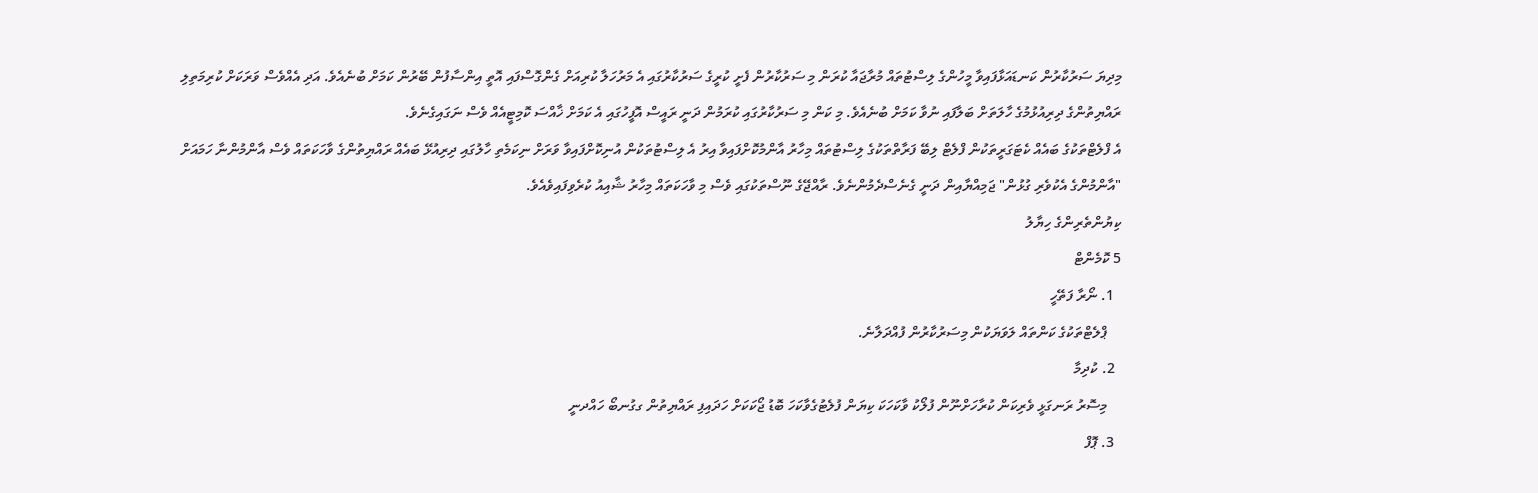މިދިޔަ ސަރުކާރުން ކަނޑައަޅާފައިވާ މީހުންގެ ލިސްޓުތައް މުރާޖައާ ކުރަން މި ސަރުކާރުން ފެށީ ކުރީގެ ސަރުކާރުގައި އެ މަރުހަލާ ކުރިއަށް ގެންގޮސްފައި އޮތީ އިންސާފުން ބޭރުން ކަމަށް ބުނެއެވެ. އަދި އެއްވެސް ވަރަކަށް ކުރިމަތިލި ރައްޔިތުންގެ ދިރިއުޅުމުގެ ހާލަތަށް ބަލާފައި ނުވާ ކަމަށް ބުނެއެވެ. މި ކަން މި ސަރުކާރުގައި ކުރަމުން ދަނީ ރައީސް އޮފީހުގައި އެ ކަމަށް ޚާއްސަ ކޮމިޓީއެއް ވެސް ނަގައިގެނެވެ.
އެ ފްލެޓްތަކުގެ ބައެއް ކެޓަގަރީތަކުން ފްލެޓް ލިބޭ ފަރާތްތަކުގެ ލިސްޓުތައް މިހާރު އާންމުކޮށްފައިވާ އިރު އެ ލިސްޓުތަކުން އުނިކޮށްފައިވާ ވަރަށް ނިކަމެތި ހާލުގައި ދިރިއުޅޭ ބައެއް ރައްޔިތުންގެ ވާހަކަތައް ވެސް އާންމުންނާ ހަމައަށް "އާންމުންގެ އެކުވެރި ގުޅުން" ޖަމިއްޔާއިން ދަނީ ގެނެސްދެމުންނެވެ. ރާއްޖޭގެ ނޫސްތަކުގައި ވެސް މި ވާހަކަތައް މިހާރު ޝާއިއު ކުރެވިފައިވެއެވެ.
ކިޔުންތެރިންގެ ހިޔާލު
5 ކޮމެންޓް
  1. ނޯރާ ފަތޭހީ
    ޕްލެޓްތަކުގެ ކަންތައް ލަވަޔަކުން މިސަރުކާރުން ފުއްދަލާނެ.
  2. ކުދިމާ
    މިސޮރު ރަނގަޅީ ވެރިކަން ކުރާހަށްނޫން ފުލޯކު ވާކަހަކަ ކިޔަން ފުލެޓުގެވާކަހަ ބޮޑު ޖޯކަކަށް ހަދައިފި ރައްޔިތުން ގގުނބޯ ހައްދނީ
  3. ޕޮފް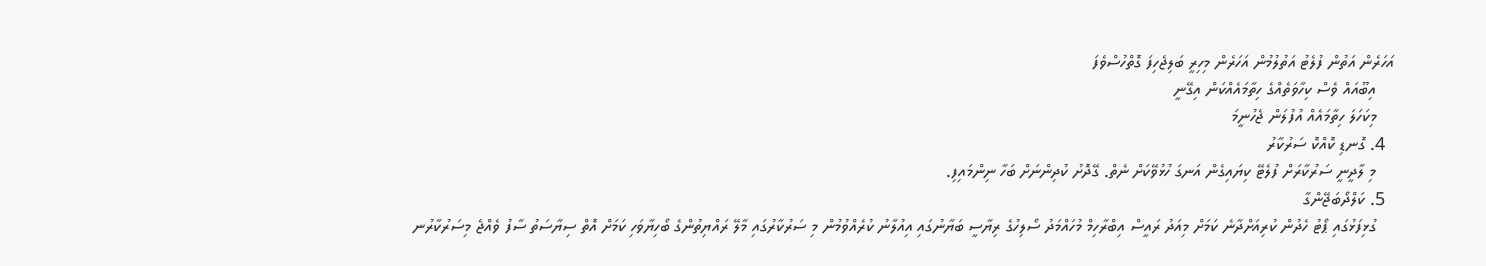އަހަރެން އަތުން ފުލެޓު އަތުލުމުން އަހަރެން މިހިރީ ބަލިޖެހިފަ ގޮތްހުސްވެފަ
    އިބޫއައް ވެސް ކިހާވަތެއްގެ ހިތާމައެއްކަން އިގޭނީ
    މިކަހަލަ ހިތާމައެއް އުފުލަން ޖެހުނީމަ
  4. ގޮނޑި ކޮއްކޮ ސަރުކާރު
    މި ލާދީނީ ސަރުކާރަށް ފުލެޓޭ ކިޔައިގެން އަނގަ ހުޅުވޭކަށް ނެތް. ގޭދޮށު ކުދިންނަށް ބަހާ ނިންމައިފި.
  5. ކަލްދޯބަޖޭންގާ
    ގުޅިފަޅުގައި ޕޯޓު ހެދުން ކުރިއަށްދާނެ ކަމަށް މިއަދު ރައީސް އިބްރާހިމް މުހައްމަދު ސޯލިހުގެ ރިޔާސީ ބަޔާނުގައި އިއުލާނު ކުރެއްވުމުން މި ސަރުކާރުގައި މާލޭ ރައްޔިތުންގެ ބޯހިޔާވަހި ކަމަށް އޮތް ސިޔާސަތު ސާފު ވެއްޖެ މިސަރުކާރުނ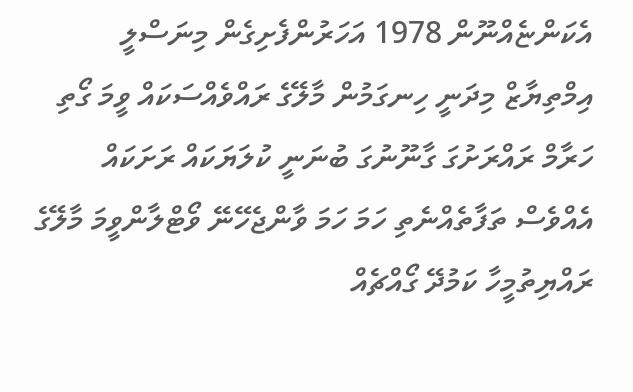އެކަންޏެއްނޫން 1978 އަހަރުންފެށިގެން މިނަސްލީ އިމްތިޔާޒް މިދަނީ ހިނގަމުން މާލޭގެ ރައްވެއްސަކައް ވީމަ ގޯތި ހަރާމް ރައްރަށުގަ ގާނޫނުގަ ބުނަނީ ކުލަޔަކައް ރަށަކައް އެއްވެސް ތަފާތެއްނެތި ހަމަ ހަމަ ވާންޖެހޭނޭ ވޯޓްލާންވީމަ މާލޭގެ ރައްޔިތުމީހާ ކަމުދޭ ގޯއްޗެއް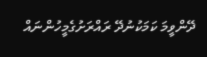ދޭންވީމަ ކަމަކުނުދޭ ރައްރަށުގެމީހުންނައް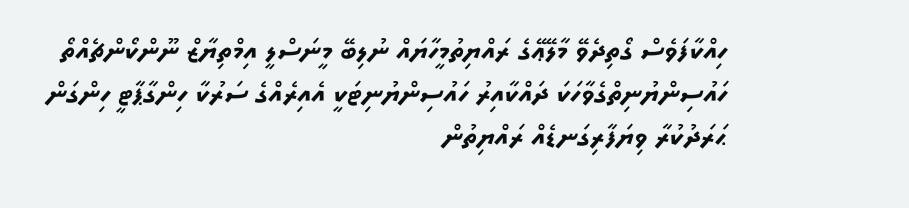ހިއްކާފަވެސް ގޯތިދެވޭ މާލޭޢޭގެ ރައްޔިތުމީހާޔައް ނުލިބޭ މީނަސްލީ އިމްތިޔާޒް ނޫންކޯންޗެއްތޯ ހައުސިންޔުނިތްގެވާހަކަ ދައްކާއިރު ހައުސިންޔުނިޓަކީ އެއިރެއްގެ ސަރުކާ ހިންގާޕާޓީ ހިންގަން ޙަރަދުކުރާ ވިޔަފާރިގަނޑެއް ރައްޔިތުން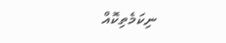ނިކަމެތިކޮއް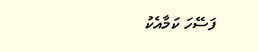ފަސޭހަ ކަމާއެކު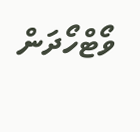ވޯޓްހޯދަން